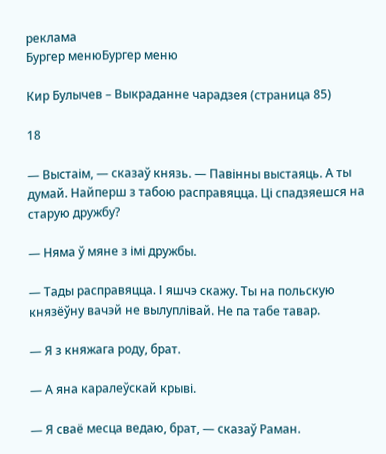реклама
Бургер менюБургер меню

Кир Булычев – Выкраданне чарадзея (страница 85)

18

— Выстаім, — сказаў князь. — Павінны выстаяць. А ты думай. Найперш з табою расправяцца. Ці спадзяешся на старую дружбу?

— Няма ў мяне з імі дружбы.

— Тады расправяцца. І яшчэ скажу. Ты на польскую князёўну вачэй не вылуплівай. Не па табе тавар.

— Я з княжага роду, брат.

— А яна каралеўскай крыві.

— Я сваё месца ведаю, брат, — сказаў Раман.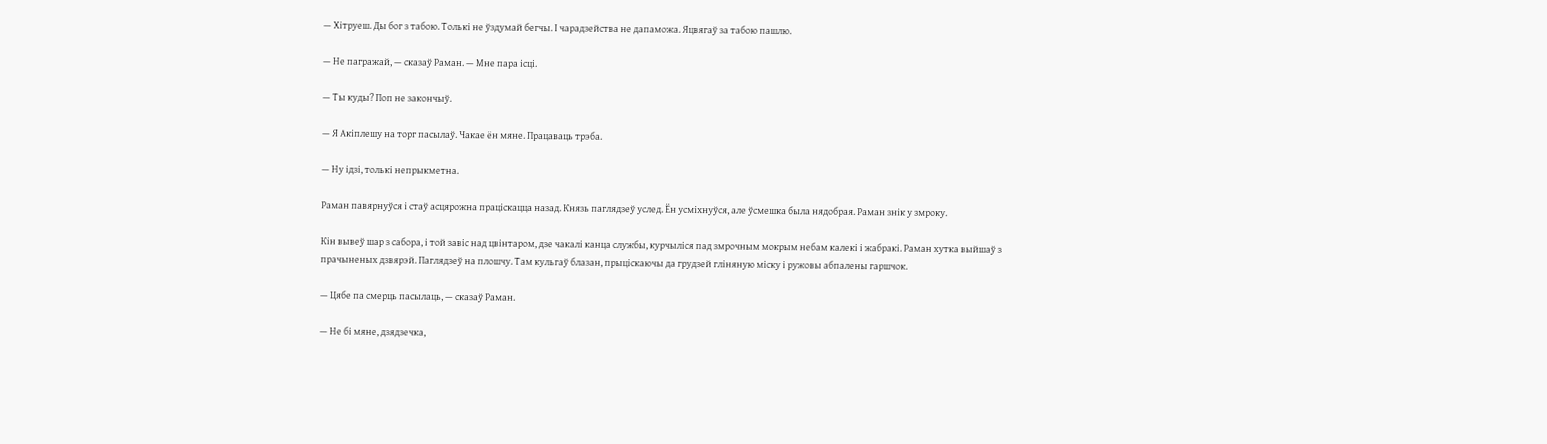— Хітруеш. Ды бог з табою. Толькі не ўздумай бегчы. І чарадзейства не дапаможа. Яцвягаў за табою пашлю.

— Не пагражай, — сказаў Раман. — Мне пара ісці.

— Ты куды? Поп не закончыў.

— Я Акіплешу на торг пасылаў. Чакае ён мяне. Працаваць трэба.

— Ну ідзі, толькі непрыкметна.

Раман павярнуўся і стаў асцярожна праціскацца назад. Князь паглядзеў услед. Ён усміхнуўся, але ўсмешка была нядобрая. Раман знік у змроку.

Кін вывеў шар з сабора, і той завіс над цвінтаром, дзе чакалі канца службы, курчыліся пад змрочным мокрым небам калекі і жабракі. Раман хутка выйшаў з прачыненых дзвярэй. Паглядзеў на плошчу. Там кульгаў блазан, прыціскаючы да грудзей гліняную міску і ружовы абпалены гаршчок.

— Цябе па смерць пасылаць, — сказаў Раман.

— Не бі мяне, дзядзечка,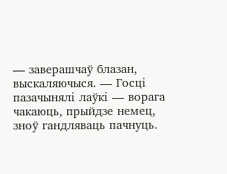— заверашчаў блазан, выскаляючыся. — Госці пазачынялі лаўкі — ворага чакаюць, прыйдзе немец, зноў гандляваць пачнуць.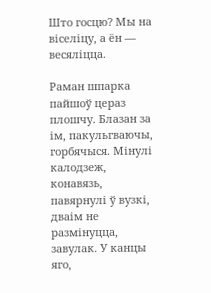Што госцю? Мы на віселіцу, а ён — весяліцца.

Раман шпарка пайшоў цераз плошчу. Блазан за ім, пакульгваючы, горбячыся. Мінулі калодзеж, конавязь, павярнулі ў вузкі, дваім не размінуцца, завулак. У канцы яго,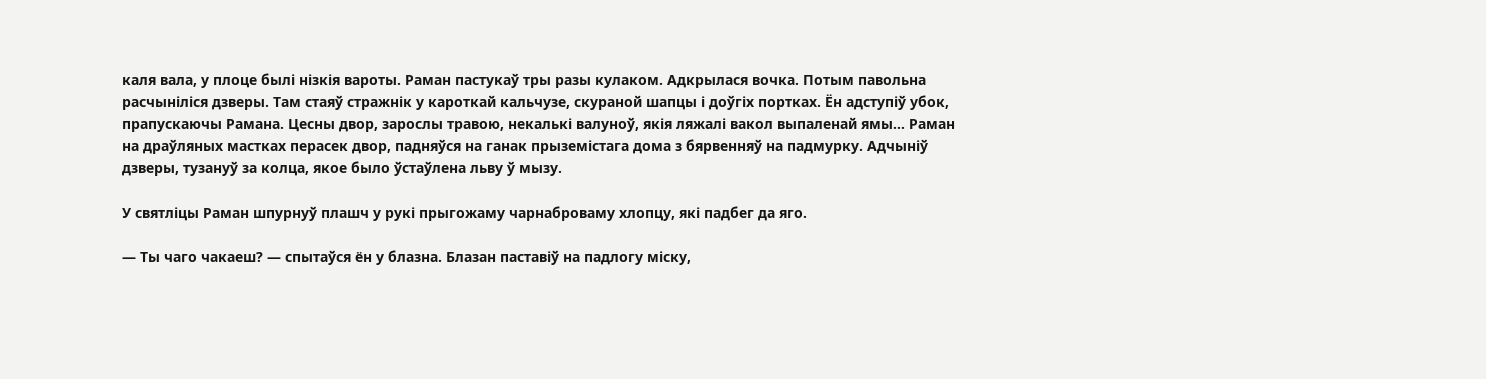каля вала, у плоце былі нізкія вароты. Раман пастукаў тры разы кулаком. Адкрылася вочка. Потым павольна расчыніліся дзверы. Там стаяў стражнік у кароткай кальчузе, скураной шапцы і доўгіх портках. Ён адступіў убок, прапускаючы Рамана. Цесны двор, зарослы травою, некалькі валуноў, якія ляжалі вакол выпаленай ямы… Раман на драўляных мастках перасек двор, падняўся на ганак прыземістага дома з бярвенняў на падмурку. Адчыніў дзверы, тузануў за колца, якое было ўстаўлена льву ў мызу.

У святліцы Раман шпурнуў плашч у рукі прыгожаму чарнаброваму хлопцу, які падбег да яго.

— Ты чаго чакаеш? — спытаўся ён у блазна. Блазан паставіў на падлогу міску,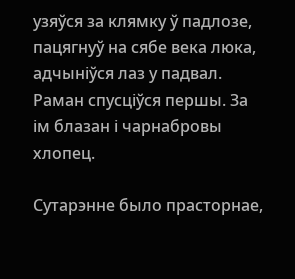узяўся за клямку ў падлозе, пацягнуў на сябе века люка, адчыніўся лаз у падвал. Раман спусціўся першы. За ім блазан і чарнабровы хлопец.

Сутарэнне было прасторнае,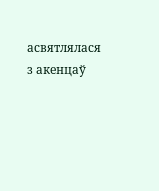асвятлялася з акенцаў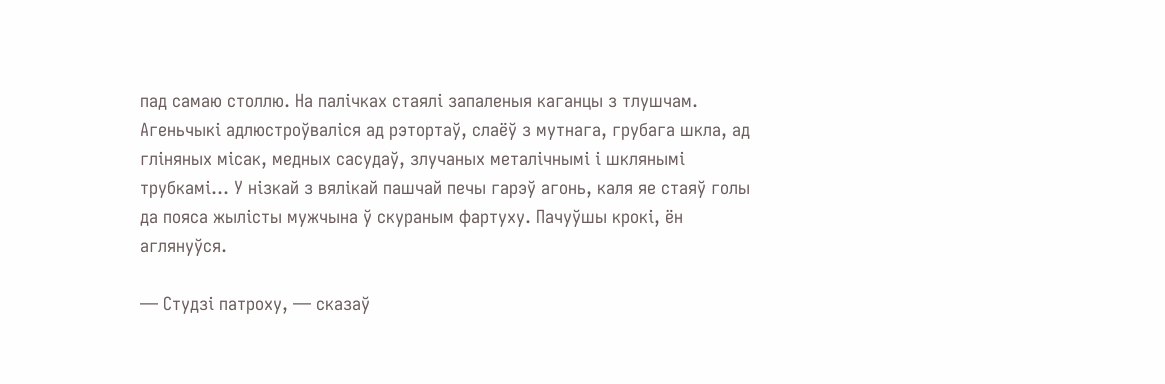пад самаю столлю. На палічках стаялі запаленыя каганцы з тлушчам. Агеньчыкі адлюстроўваліся ад рэтортаў, слаёў з мутнага, грубага шкла, ад гліняных місак, медных сасудаў, злучаных металічнымі і шклянымі трубкамі… У нізкай з вялікай пашчай печы гарэў агонь, каля яе стаяў голы да пояса жылісты мужчына ў скураным фартуху. Пачуўшы крокі, ён аглянуўся.

— Студзі патроху, — сказаў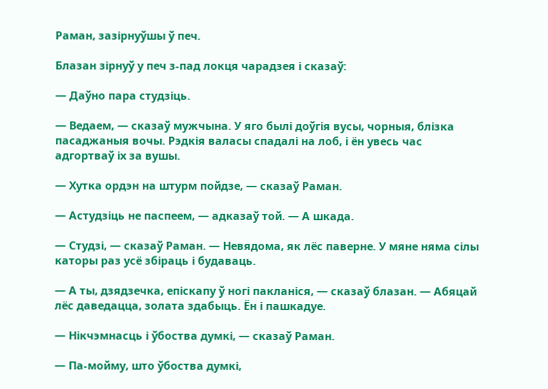Раман, зазірнуўшы ў печ.

Блазан зірнуў у печ з-пад локця чарадзея і сказаў:

— Даўно пара студзіць.

— Ведаем, — сказаў мужчына. У яго былі доўгія вусы, чорныя, блізка пасаджаныя вочы. Рэдкія валасы спадалі на лоб, і ён увесь час адгортваў іх за вушы.

— Хутка ордэн на штурм пойдзе, — сказаў Раман.

— Астудзіць не паспеем, — адказаў той. — А шкада.

— Студзі, — сказаў Раман. — Невядома, як лёс паверне. У мяне няма сілы каторы раз усё збіраць і будаваць.

— А ты, дзядзечка, епіскапу ў ногі пакланіся, — сказаў блазан. — Абяцай лёс даведацца, золата здабыць. Ён і пашкадуе.

— Нікчэмнасць і ўбоства думкі, — сказаў Раман.

— Па-мойму, што ўбоства думкі,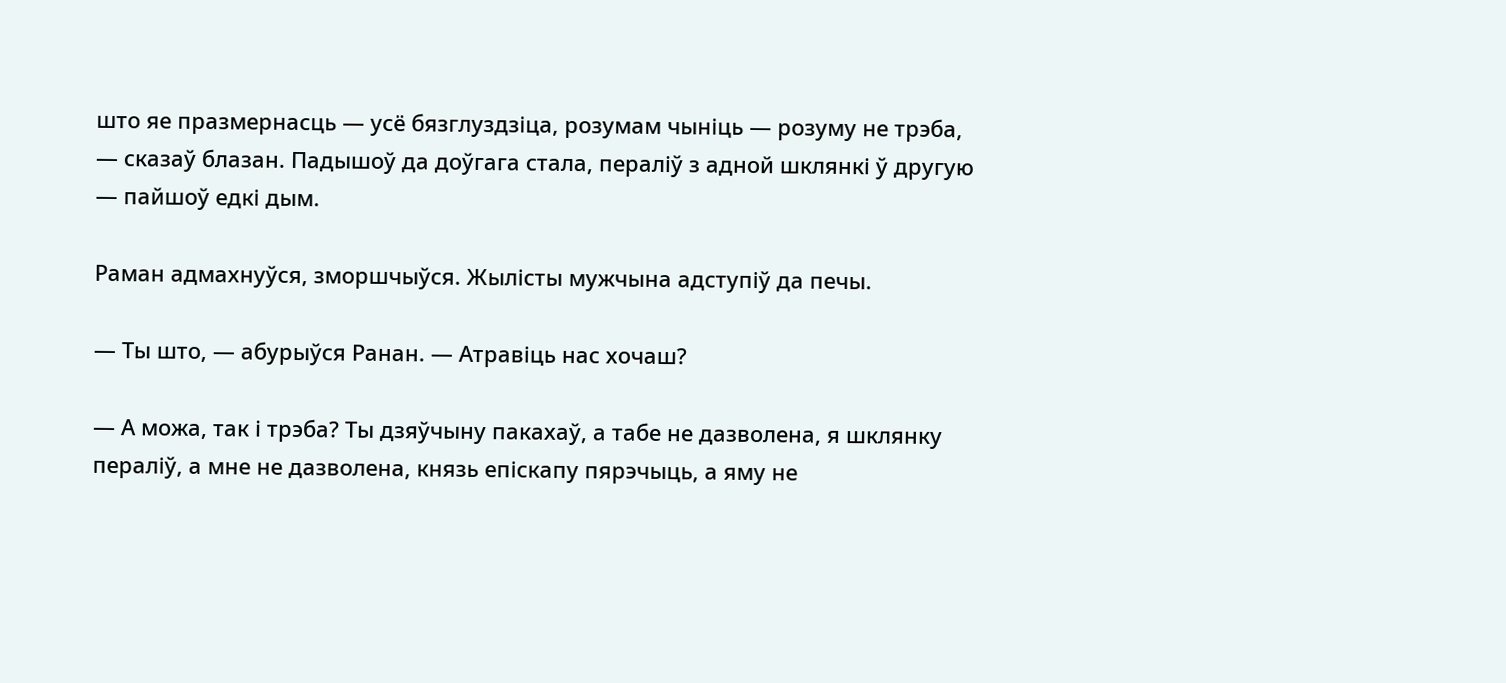што яе празмернасць — усё бязглуздзіца, розумам чыніць — розуму не трэба, — сказаў блазан. Падышоў да доўгага стала, пераліў з адной шклянкі ў другую — пайшоў едкі дым.

Раман адмахнуўся, зморшчыўся. Жылісты мужчына адступіў да печы.

— Ты што, — абурыўся Ранан. — Атравіць нас хочаш?

— А можа, так і трэба? Ты дзяўчыну пакахаў, а табе не дазволена, я шклянку пераліў, а мне не дазволена, князь епіскапу пярэчыць, а яму не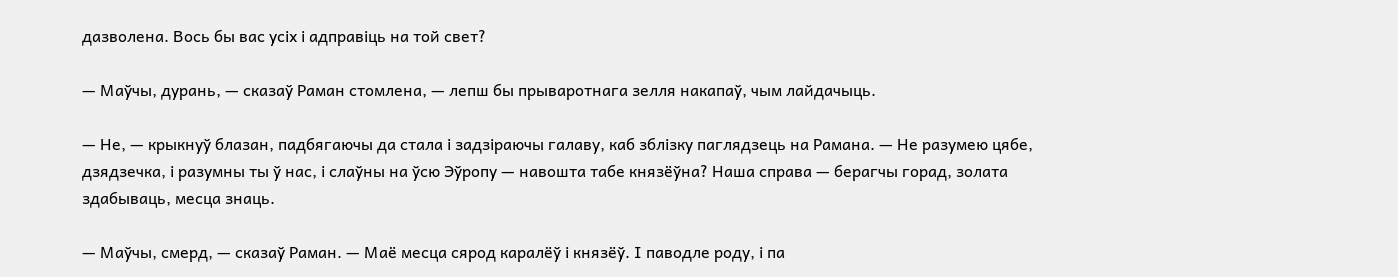дазволена. Вось бы вас усіх і адправіць на той свет?

— Маўчы, дурань, — сказаў Раман стомлена, — лепш бы прываротнага зелля накапаў, чым лайдачыць.

— Не, — крыкнуў блазан, падбягаючы да стала і задзіраючы галаву, каб зблізку паглядзець на Рамана. — Не разумею цябе, дзядзечка, і разумны ты ў нас, і слаўны на ўсю Эўропу — навошта табе князёўна? Наша справа — берагчы горад, золата здабываць, месца знаць.

— Маўчы, смерд, — сказаў Раман. — Маё месца сярод каралёў і князёў. І паводле роду, і па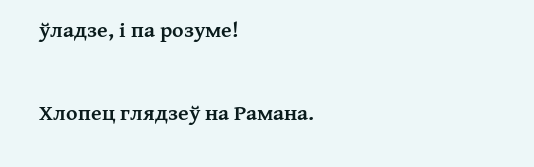ўладзе, і па розуме!

Хлопец глядзеў на Рамана.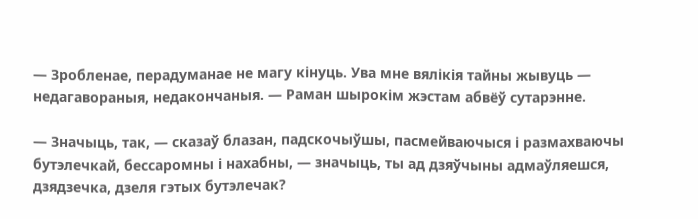— Зробленае, перадуманае не магу кінуць. Ува мне вялікія тайны жывуць — недагавораныя, недакончаныя. — Раман шырокім жэстам абвёў сутарэнне.

— Значыць, так, — сказаў блазан, падскочыўшы, пасмейваючыся і размахваючы бутэлечкай, бессаромны і нахабны, — значыць, ты ад дзяўчыны адмаўляешся, дзядзечка, дзеля гэтых бутэлечак?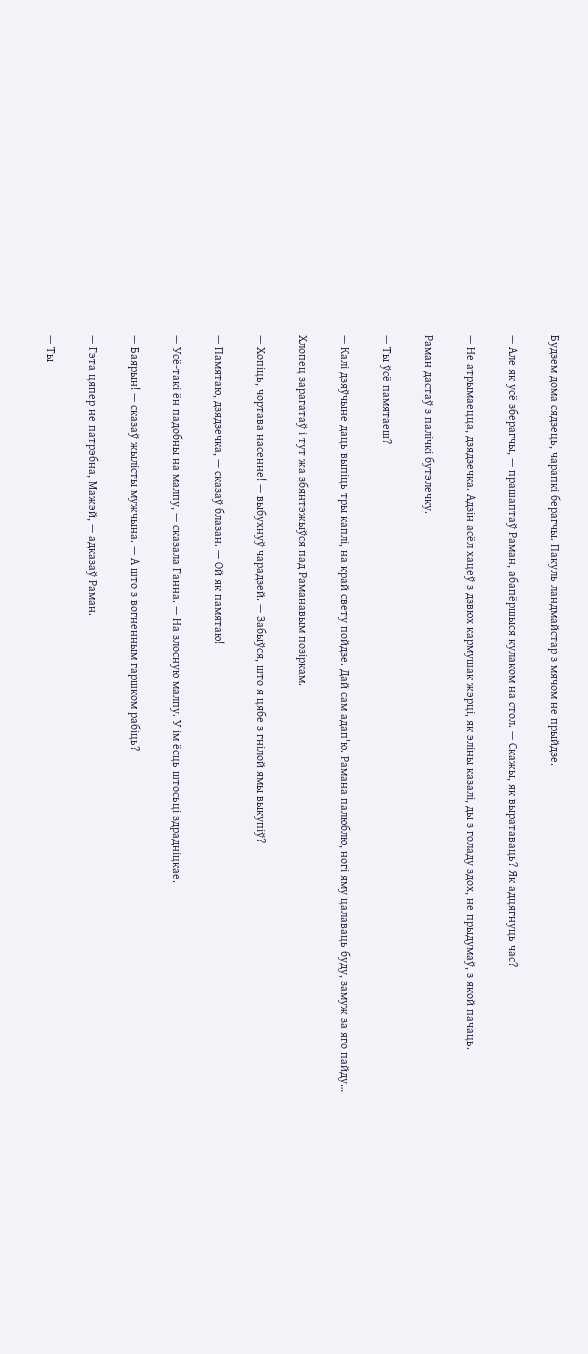Будзем дома сядзець, чарапкі берагчы. Пакуль ландмайстар з мячом не прыйдзе.

— Але як усё зберагчы, — прашаптаў Раман, абапёршыся кулаком на стол. — Скажы, як выратаваць? Як адцягнуць час?

— Не атрымаецца, дзядзечка. Адзін асёл хацеў з дзвюх кармушак жэрці, як эліны казалі, ды з голаду здох, не прыдумаў, з якой пачаць.

Раман дастаў з палічкі бутэлечку.

— Ты ўсё памятаеш?

— Калі дзяўчыне даць выпіць тры каплі, на край свету пойдзе. Дай сам адап'ю. Рамана палюблю, ногі яму цалаваць буду, замуж за яго пайду…

Хлопец зарагатаў і тут жа збянтэжыўся пад Раманавым позіркам.

— Хопіць, чортава насенне! — выбухнуў чарадзей. — Забыўся, што я цябе з гнілой ямы выкупіў?

— Памятаю, дзядзечка, — сказаў блазан. — Ой як памятаю!

— Усё-такі ён падобны на малпу, — сказала Ганна. — На злосную малпу. У ім ёсць штосьці здрадніцкае.

— Баярын! — сказаў жылісты мужчына. — А што з вогненным гаршком рабіць?

— Гэта цяпер не патрэбна, Мажэй, — адказаў Раман.

— Ты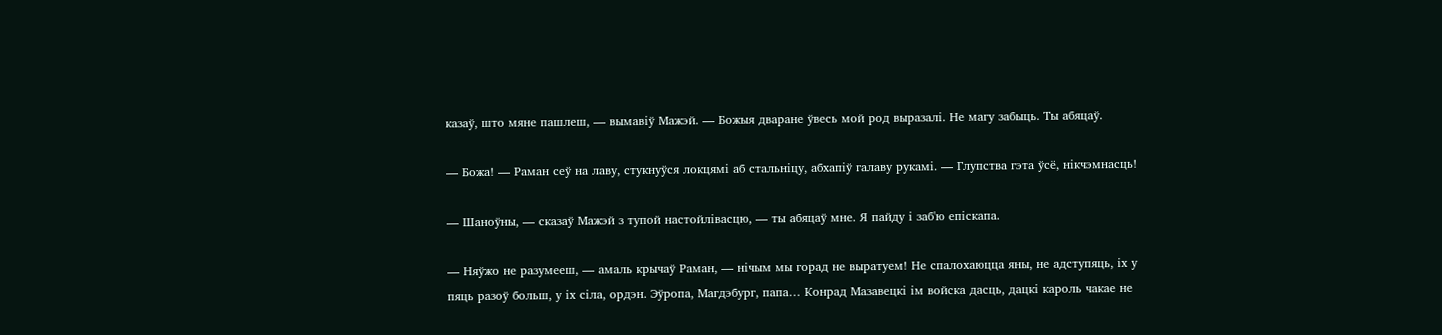казаў, што мяне пашлеш, — вымавіў Мажэй. — Божыя дваране ўвесь мой род выразалі. Не магу забыць. Ты абяцаў.

— Божа! — Раман сеў на лаву, стукнуўся локцямі аб стальніцу, абхапіў галаву рукамі. — Глупства гэта ўсё, нікчэмнасць!

— Шаноўны, — сказаў Мажэй з тупой настойлівасцю, — ты абяцаў мне. Я пайду і заб'ю епіскапа.

— Няўжо не разумееш, — амаль крычаў Раман, — нічым мы горад не выратуем! Не спалохаюцца яны, не адступяць, іх у пяць разоў больш, у іх сіла, ордэн. Эўропа, Магдэбург, папа… Конрад Мазавецкі ім войска дасць, дацкі кароль чакае не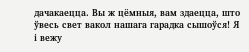дачакаецца. Вы ж цёмныя, вам здаецца, што ўвесь свет вакол нашага гарадка сышоўся! Я і вежу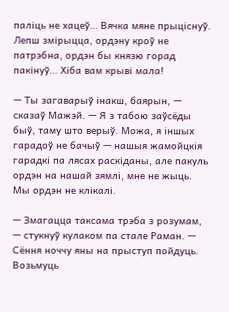паліць не хацеў… Вячка мяне прыціснуў. Лепш змірыцца, ордэну кроў не патрэбна, ордэн бы князю горад пакінуў… Хіба вам крыві мала!

— Ты загаварыў інакш, баярын, — сказаў Мажэй. — Я з табою заўсёды быў, таму што верыў. Можа, я іншых гарадоў не бачыў — нашыя жамойцкія гарадкі па лясах раскіданы, але пакуль ордэн на нашай зямлі, мне не жыць. Мы ордэн не клікалі.

— Змагацца таксама трэба з розумам, — стукнуў кулаком па стале Раман. — Сёння ноччу яны на прыступ пойдуць. Возьмуць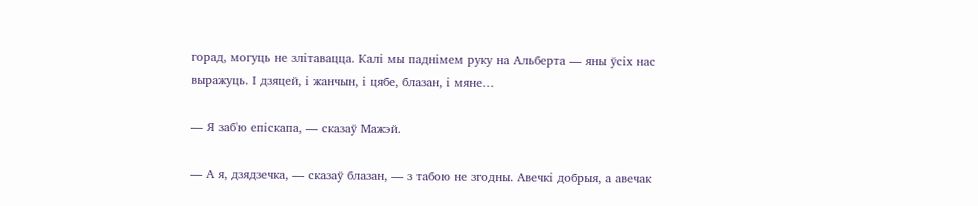горад, могуць не злітавацца. Калі мы паднімем руку на Альберта — яны ўсіх нас выражуць. І дзяцей, і жанчын, і цябе, блазан, і мяне…

— Я заб'ю епіскапа, — сказаў Мажэй.

— А я, дзядзечка, — сказаў блазан, — з табою не згодны. Авечкі добрыя, а авечак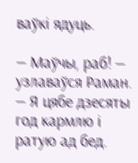ваўкі ядуць.

— Маўчы, раб! — узлаваўся Раман. — Я цябе дзесяты год кармлю і ратую ад бед.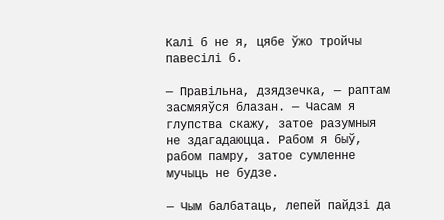Калі б не я, цябе ўжо тройчы павесілі б.

— Правільна, дзядзечка, — раптам засмяяўся блазан. — Часам я глупства скажу, затое разумныя не здагадаюцца. Рабом я быў, рабом памру, затое сумленне мучыць не будзе.

— Чым балбатаць, лепей пайдзі да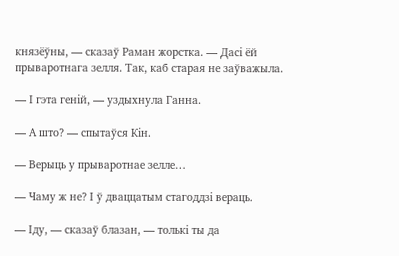князёўны, — сказаў Раман жорстка. — Дасі ёй прываротнага зелля. Так, каб старая не заўважыла.

— І гэта геній, — уздыхнула Ганна.

— А што? — спытаўся Кін.

— Верыць у прываротнае зелле…

— Чаму ж не? І ў дваццатым стагоддзі вераць.

— Іду, — сказаў блазан, — толькі ты да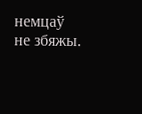немцаў не збяжы.